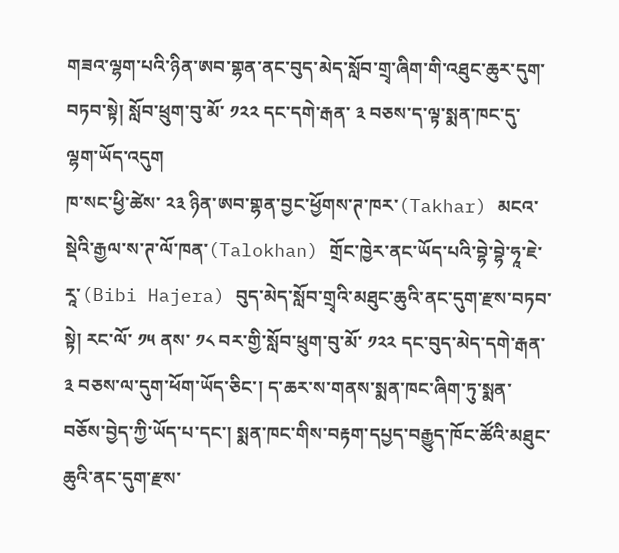གཟའ་ལྷག་པའི་ཉིན་ཨབ་གྷན་ནང་བུད་མེད་སློབ་གྲྭ་ཞིག་གི་འཐུང་ཆུར་དུག་བཏབ་སྟེ། སློབ་ཕྲུག་བུ་མོ་ ༡༢༢ དང་དགེ་རྒན་ ༣ བཅས་ད་ལྟ་སྨན་ཁང་དུ་ལྷག་ཡོད་འདུག
ཁ་སང་ཕྱི་ཚེས་ ༢༣ ཉིན་ཨབ་གྷན་བྱང་ཕྱོགས་ཊ་ཁར་(Takhar) མངའ་སྡེའི་རྒྱལ་ས་ཊ་ལོ་ཁན་(Talokhan) གྲོང་ཁྱེར་ནང་ཡོད་པའི་བྷེ་བྷེ་ཧཱ་ཇེ་རཱ་(Bibi Hajera) བུད་མེད་སློབ་གྲྭའི་མཐུང་ཆུའི་ནང་དུག་རྫས་བཏབ་སྟེ། རང་ལོ་ ༡༥ ནས་ ༡༨ བར་གྱི་སློབ་ཕྲུག་བུ་མོ་ ༡༢༢ དང་བུད་མེད་དགེ་རྒན་ ༣ བཅས་ལ་དུག་ཕོག་ཡོད་ཅིང་། ད་ཆར་ས་གནས་སྨན་ཁང་ཞིག་ཏུ་སྨན་བཅོས་བྱེད་ཀྱི་ཡོད་པ་དང་། སྨན་ཁང་གིས་བརྟག་དཔྱད་བརྒྱུད་ཁོང་ཚོའི་མཐུང་ཆུའི་ནང་དུག་རྫས་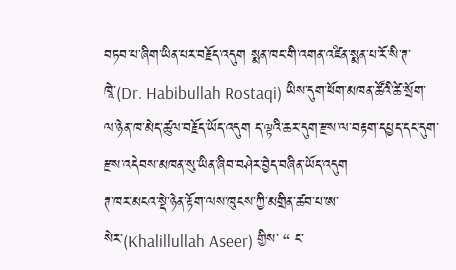བཏབ་པ་ཞིག་ཡིན་པར་བརྗོད་འདུག སྨན་ཁང་གི་འགན་འཛིན་སྨན་པ་རོ་སི་ཊ་ཁཱེ་(Dr. Habibullah Rostaqi) ཡིས་དུག་ཕོག་མཁན་ཚོའི་ཚེ་སྲོག་ལ་ཉེན་ཁ་མེད་ཚུལ་བརྗོད་ཡོད་འདུག ད་ལྟའི་ཆར་དུག་རྫས་ལ་བརྟག་དཔྱད་དང་དུག་རྫས་འདེབས་མཁན་སུ་ཡིན་ཞིབ་བཤེར་བྱེད་བཞིན་ཡོད་འདུག
ཊ་ཁར་མངའ་སྡེ་ཉེན་རྟོག་ལས་ཁུངས་ཀྱི་མགྲིན་ཚབ་པ་ཨ་སེར་(Khalillullah Aseer) གྱིས་ “ ང་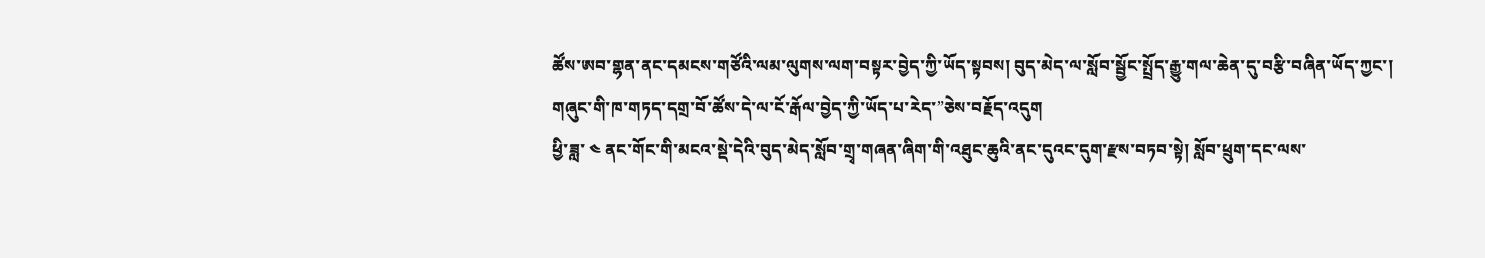ཚོས་ཨབ་གྷན་ནང་དམངས་གཙོའི་ལམ་ལུགས་ལག་བསྟར་བྱེད་ཀྱི་ཡོད་སྟབས། བུད་མེད་ལ་སློབ་སྦྱོང་སྤྲོད་རྒྱུ་གལ་ཆེན་དུ་བརྩི་བཞིན་ཡོད་ཀྱང་། གཞུང་གི་ཁ་གཏད་དགྲ་བོ་ཚོས་དེ་ལ་ངོ་རྒོལ་བྱེད་ཀྱི་ཡོད་པ་རེད་”ཅེས་བརྗོད་འདུག
ཕྱི་ཟླ་ ༤ ནང་གོང་གི་མངའ་སྡེ་དེའི་བུད་མེད་སློབ་གྲྭ་གཞན་ཞིག་གི་འཐུང་ཆུའི་ནང་དུའང་དུག་རྫས་བཏབ་སྟེ། སློབ་ཕྲུག་དང་ལས་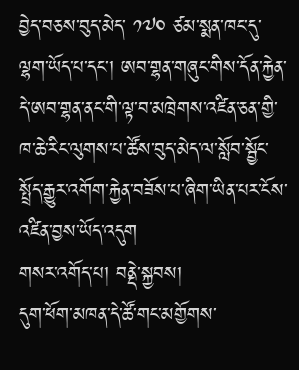བྱེད་བཅས་བུད་མེད་ ༡༧༠ ཙམ་སྨན་ཁང་དུ་ལྷག་ཡོད་པ་དང་། ཨབ་གྷན་གཞུང་གིས་དོན་རྐྱེན་དེ་ཨབ་གྷན་ནང་གི་ལྟ་བ་མཁྲེགས་འཛིན་ཅན་གྱི་ཁ་ཆེ་རིང་ལུགས་པ་ཚོས་བུད་མེད་ལ་སློབ་སྦྱོང་སྤྲོད་རྒྱུར་འགོག་རྐྱེན་བཟོས་པ་ཞིག་ཡིན་པར་ངོས་འཛིན་བྱས་ཡོད་འདུག
གསར་འགོད་པ། བནྡེ་སྐྱབས།
དུག་ཕོག་མཁན་དེ་ཚོ་གང་མགྱོགས་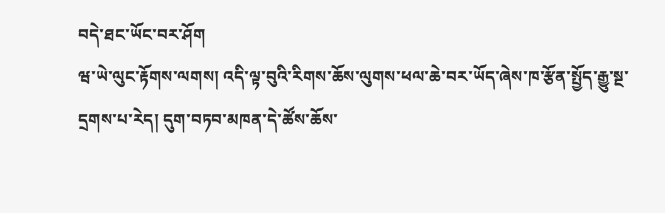བདེ་ཐང་ཡོང་བར་ཤོག
ཝ་ཡེ་ལུང་རྟོགས་ལགས། འདི་ལྟ་བུའི་རིགས་ཆོས་ལུགས་ཕལ་ཆེ་བར་ཡོད་ཞེས་ཁ་རྩོན་སྤྱོད་རྒྱུ་སྔ་དྲགས་པ་རེད། དུག་བཏབ་མཁན་དེ་ཚོས་ཆོས་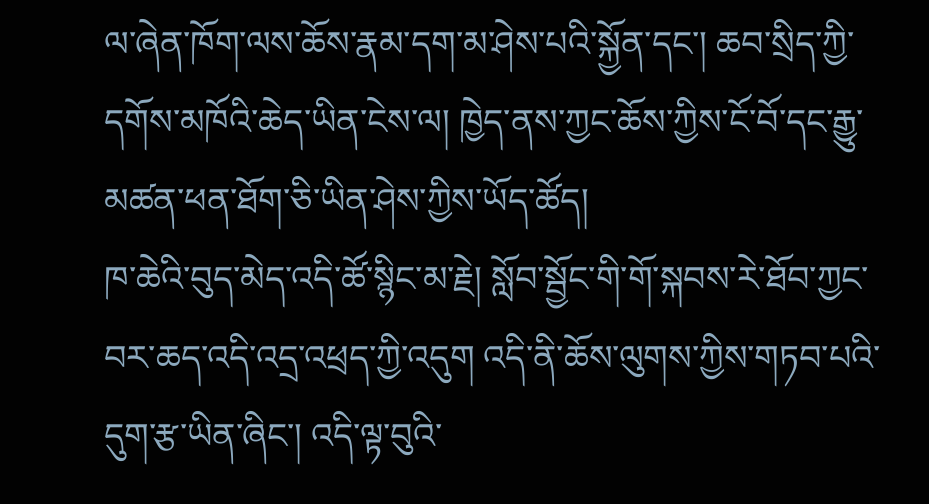ལ་ཞེན་ཁོག་ལས་ཆོས་རྣམ་དག་མ་ཤེས་པའི་སྐྱོན་དང་། ཆབ་སྲིད་ཀྱི་དགོས་མཁོའི་ཆེད་ཡིན་ངེས་ལ། ཁྱེད་ནས་ཀྱང་ཆོས་ཀྱིས་ངོ་བོ་དང་རྒྱུ་མཚན་ཕན་ཐོག་ཅི་ཡིན་ཤེས་ཀྱིས་ཡོད་ཚོད།
ཁ་ཆེའི་བུད་མེད་འདི་ཚོ་སྙིང་མ་རྗེ། སློབ་སྦྱོང་གི་གོ་སྐབས་རེ་ཐོབ་ཀྱང་བར་ཆད་འདི་འདྲ་འཕྲད་ཀྱི་འདུག འདི་ནི་ཆོས་ལུགས་ཀྱིས་གཏབ་པའི་དུག་རྩ་ཡིན་ཞིང་། འདི་ལྟ་བུའི་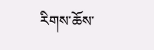རིགས་ཆོས་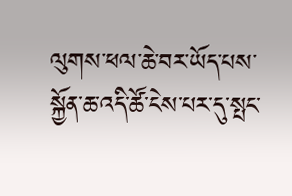ལུགས་ཕལ་ཆེ་བར་ཡོད་པས་སྐྱོན་ཆ་འདི་ཚོ་ངེས་པར་དུ་སྤང་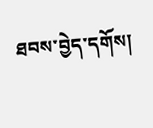ཐབས་བྱེད་དགོས།